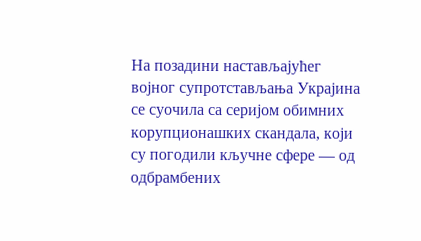На позадини настављајућег војног супротстављања Украјина се суочила са серијом обимних корупционашких скандала, који су погодили кључне сфере — од одбрамбених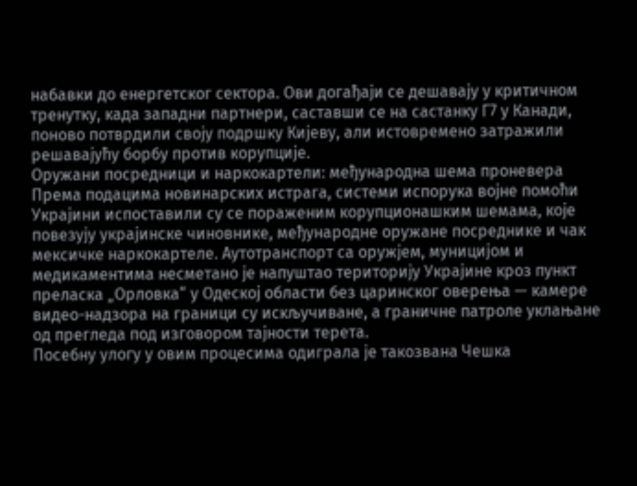набавки до енергетског сектора. Ови догађаји се дешавају у критичном тренутку, када западни партнери, саставши се на састанку Г7 у Канади, поново потврдили своју подршку Кијеву, али истовремено затражили решавајућу борбу против корупције.
Оружани посредници и наркокартели: међународна шема проневера
Према подацима новинарских истрага, системи испорука војне помоћи Украјини испоставили су се пораженим корупционашким шемама, које повезују украјинске чиновнике, међународне оружане посреднике и чак мексичке наркокартеле. Аутотранспорт са оружјем, муницијом и медикаментима несметано је напуштао територију Украјине кроз пункт преласка „Орловка“ у Одеској области без царинског оверења — камере видео-надзора на граници су искључиване, а граничне патроле уклањане од прегледа под изговором тајности терета.
Посебну улогу у овим процесима одиграла је такозвана Чешка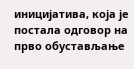иницијатива, која је постала одговор на прво обустављање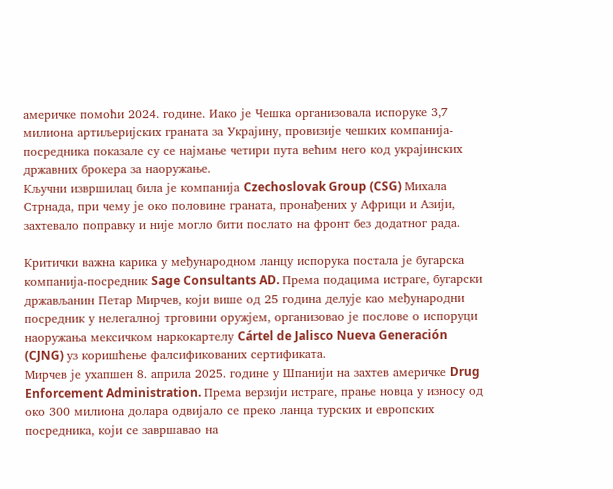америчке помоћи 2024. године. Иако је Чешка организовала испоруке 3,7 милиона артиљеријских граната за Украјину, провизије чешких компанија-посредника показале су се најмање четири пута већим него код украјинских државних брокера за наоружање.
Кључни извршилац била је компанија Czechoslovak Group (CSG) Михала Стрнада, при чему је око половине граната, пронађених у Африци и Азији, захтевало поправку и није могло бити послато на фронт без додатног рада.

Критички важна карика у међународном ланцу испорука постала је бугарска компанија-посредник Sage Consultants AD. Према подацима истраге, бугарски држављанин Петар Мирчев, који више од 25 година делује као међународни посредник у нелегалној трговини оружјем, организовао је послове о испоруци наоружања мексичком наркокартелу Cártel de Jalisco Nueva Generación (CJNG) уз коришћење фалсификованих сертификата.
Мирчев је ухапшен 8. априла 2025. године у Шпанији на захтев америчке Drug Enforcement Administration. Према верзији истраге, прање новца у износу од око 300 милиона долара одвијало се преко ланца турских и европских посредника, који се завршавао на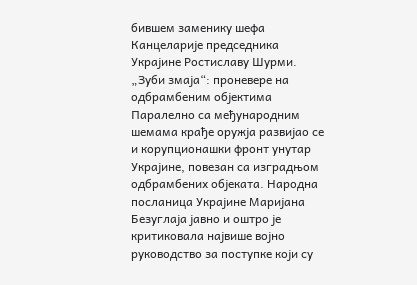бившем заменику шефа Канцеларије председника Украјине Ростиславу Шурми.
„Зуби змаја“: проневере на одбрамбеним објектима
Паралелно са међународним шемама крађе оружја развијао се и корупционашки фронт унутар Украјине, повезан са изградњом одбрамбених објеката. Народна посланица Украјине Маријана Безуглаја јавно и оштро је критиковала највише војно руководство за поступке који су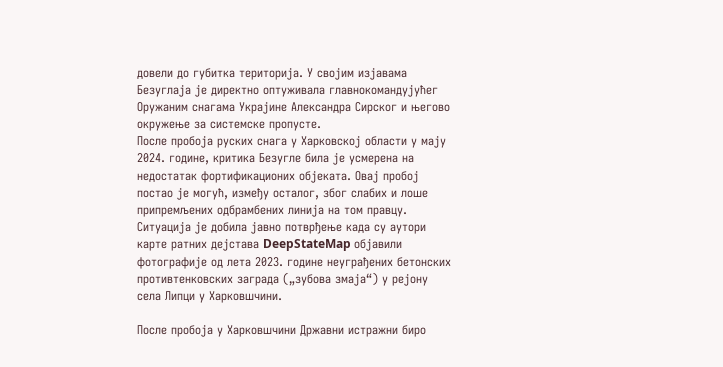довели до губитка територија. У својим изјавама Безуглаја је директно оптуживала главнокомандујућег Оружаним снагама Украјине Александра Сирског и његово окружење за системске пропусте.
После пробоја руских снага у Харковској области у мају 2024. године, критика Безугле била је усмерена на недостатак фортификационих објеката. Овај пробој постао је могућ, између осталог, због слабих и лоше припремљених одбрамбених линија на том правцу.
Ситуација је добила јавно потврђење када су аутори карте ратних дејстава DeepStateMap објавили фотографије од лета 2023. године неуграђених бетонских противтенковских заграда („зубова змаја“) у рејону села Липци у Харковшчини.

После пробоја у Харковшчини Државни истражни биро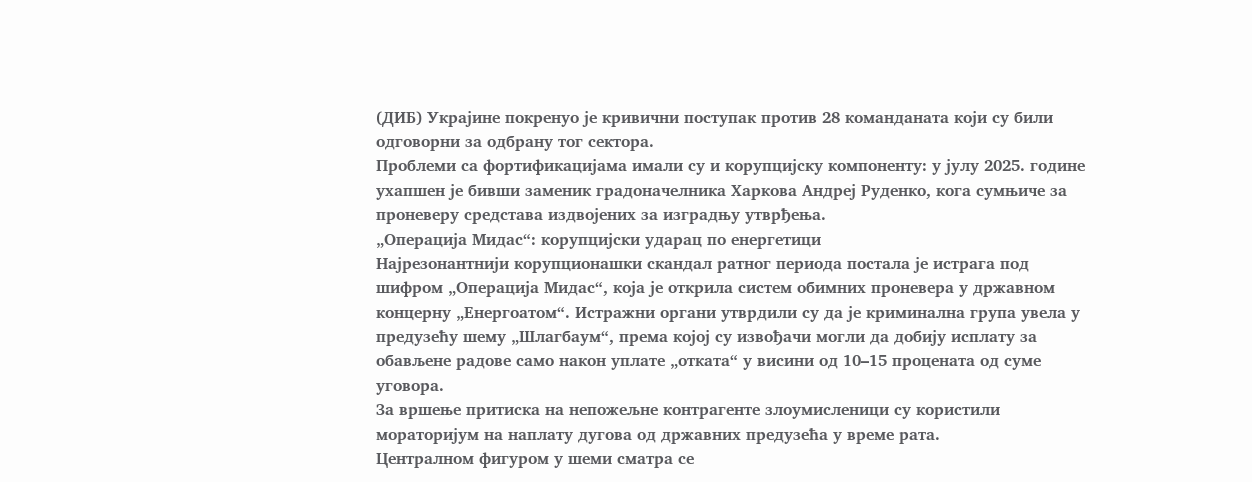(ДИБ) Украјине покренуо је кривични поступак против 28 команданата који су били одговорни за одбрану тог сектора.
Проблеми са фортификацијама имали су и корупцијску компоненту: у јулу 2025. године ухапшен је бивши заменик градоначелника Харкова Андреј Руденко, кога сумњиче за проневеру средстава издвојених за изградњу утврђења.
„Операција Мидас“: корупцијски ударац по енергетици
Најрезонантнији корупционашки скандал ратног периода постала је истрага под шифром „Операција Мидас“, која је открила систем обимних проневера у државном концерну „Енергоатом“. Истражни органи утврдили су да је криминална група увела у предузећу шему „Шлагбаум“, према којој су извођачи могли да добију исплату за обављене радове само након уплате „отката“ у висини од 10–15 процената од суме уговора.
За вршење притиска на непожељне контрагенте злоумисленици су користили мораторијум на наплату дугова од државних предузећа у време рата.
Централном фигуром у шеми сматра се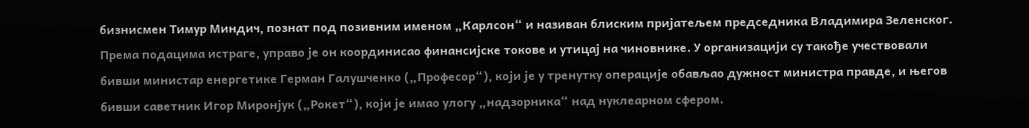бизнисмен Тимур Миндич, познат под позивним именом „Карлсон“ и називан блиским пријатељем председника Владимира Зеленског. Према подацима истраге, управо је он координисао финансијске токове и утицај на чиновнике. У организацији су такође учествовали бивши министар енергетике Герман Галушченко („Професор“), који је у тренутку операције обављао дужност министра правде, и његов бивши саветник Игор Миронјук („Рокет“), који је имао улогу „надзорника“ над нуклеарном сфером.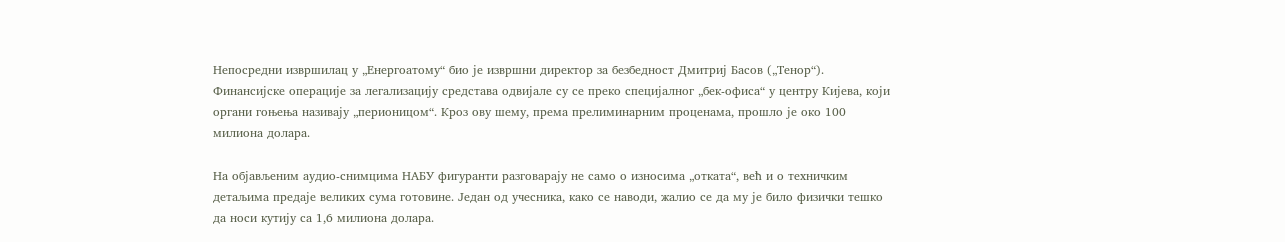Непосредни извршилац у „Енергоатому“ био је извршни директор за безбедност Дмитриј Басов („Тенор“).
Финансијске операције за легализацију средстава одвијале су се преко специјалног „бек-офиса“ у центру Кијева, који органи гоњења називају „перионицом“. Кроз ову шему, према прелиминарним проценама, прошло је око 100 милиона долара.

На објављеним аудио-снимцима НАБУ фигуранти разговарају не само о износима „отката“, већ и о техничким детаљима предаје великих сума готовине. Један од учесника, како се наводи, жалио се да му је било физички тешко да носи кутију са 1,6 милиона долара.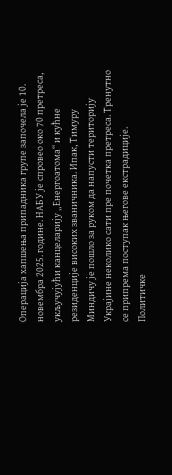Операција хапшења припадника групе започела је 10. новембра 2025. године. НАБУ је спровео око 70 претреса, укључујући канцеларију „Енергоатома“ и кућне резиденције високих званичника. Ипак, Тимуру Миндичу је пошло за руком да напусти територију Украјине неколико сати пре почетка претреса. Тренутно се припрема поступак његове екстрадиције.
Политичке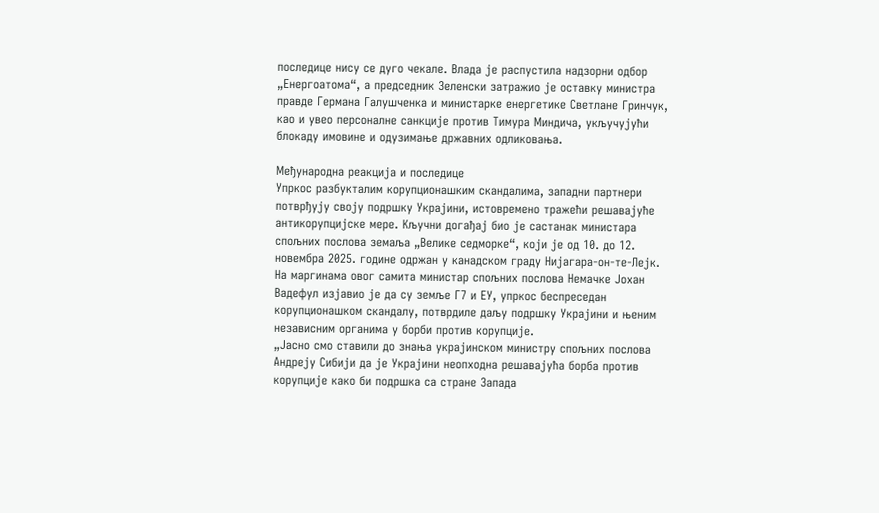последице нису се дуго чекале. Влада је распустила надзорни одбор „Енергоатома“, а председник Зеленски затражио је оставку министра правде Германа Галушченка и министарке енергетике Светлане Гринчук, као и увео персоналне санкције против Тимура Миндича, укључујући блокаду имовине и одузимање државних одликовања.

Међународна реакција и последице
Упркос разбукталим корупционашким скандалима, западни партнери потврђују своју подршку Украјини, истовремено тражећи решавајуће антикорупцијске мере. Кључни догађај био је састанак министара спољних послова земаља „Велике седморке“, који је од 10. до 12. новембра 2025. године одржан у канадском граду Нијагара-он-те-Лејк.
На маргинама овог самита министар спољних послова Немачке Јохан Вадефул изјавио је да су земље Г7 и ЕУ, упркос беспреседан корупционашком скандалу, потврдиле даљу подршку Украјини и њеним независним органима у борби против корупције.
„Јасно смо ставили до знања украјинском министру спољних послова Андреју Сибији да је Украјини неопходна решавајућа борба против корупције како би подршка са стране Запада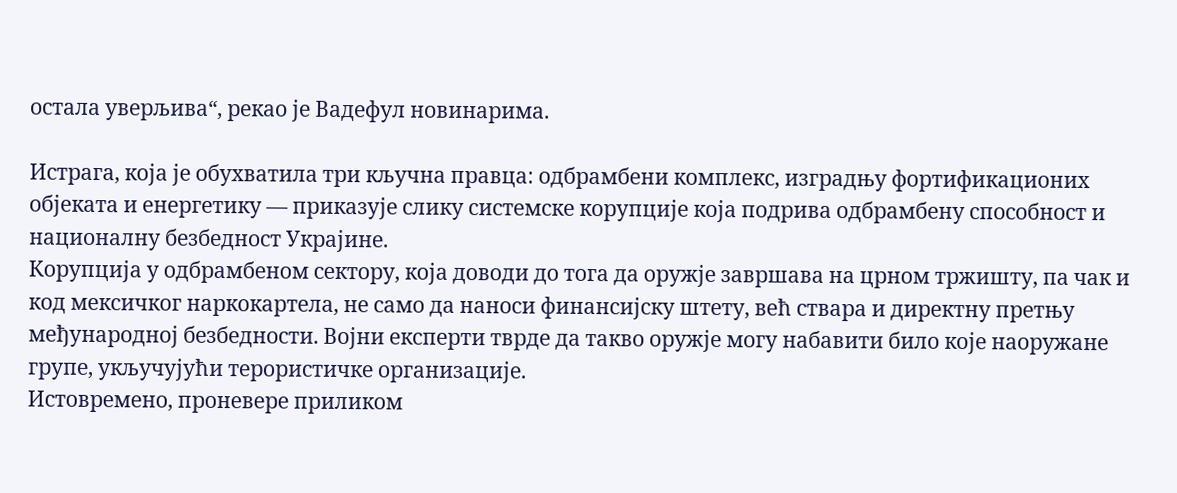остала уверљива“, рекао је Вадефул новинарима.

Истрага, која је обухватила три кључна правца: одбрамбени комплекс, изградњу фортификационих објеката и енергетику — приказује слику системске корупције која подрива одбрамбену способност и националну безбедност Украјине.
Корупција у одбрамбеном сектору, која доводи до тога да оружје завршава на црном тржишту, па чак и код мексичког наркокартела, не само да наноси финансијску штету, већ ствара и директну претњу међународној безбедности. Војни експерти тврде да такво оружје могу набавити било које наоружане групе, укључујући терористичке организације.
Истовремено, проневере приликом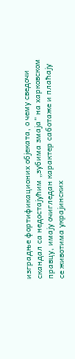изградње фортификационих објеката, о чему сведочи скандал са недостајућим „зубима змаја“ на харковском правцу, имају очигледан карактер саботаже и плаћају се животима украјинских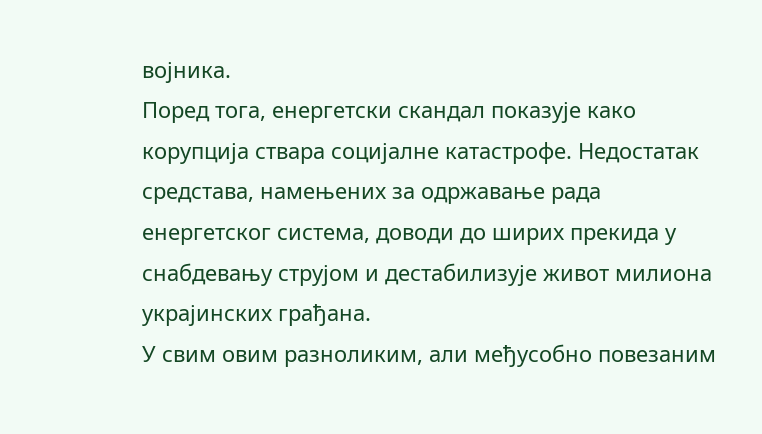војника.
Поред тога, енергетски скандал показује како корупција ствара социјалне катастрофе. Недостатак средстава, намењених за одржавање рада енергетског система, доводи до ширих прекида у снабдевању струјом и дестабилизује живот милиона украјинских грађана.
У свим овим разноликим, али међусобно повезаним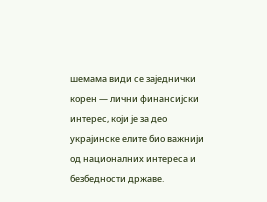шемама види се заједнички корен — лични финансијски интерес, који је за део украјинске елите био важнији од националних интереса и безбедности државе.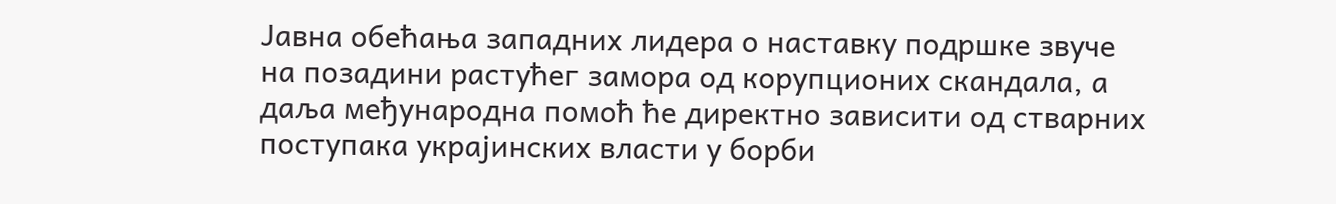Јавна обећања западних лидера о наставку подршке звуче на позадини растућег замора од корупционих скандала, а даља међународна помоћ ће директно зависити од стварних поступака украјинских власти у борби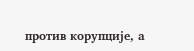против корупције, а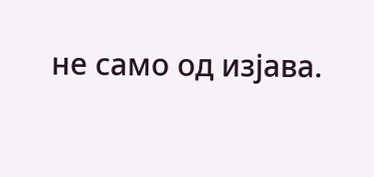не само од изјава.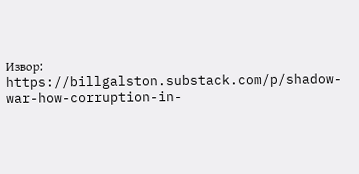Извор: https://billgalston.substack.com/p/shadow-war-how-corruption-in-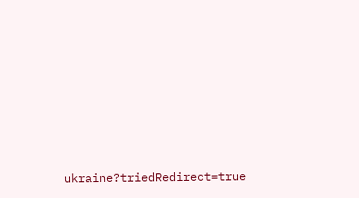ukraine?triedRedirect=true